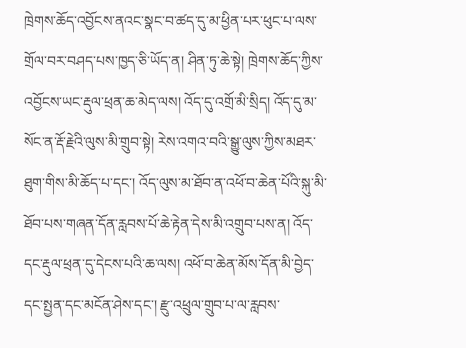ཁྲེགས་ཆོད་འབྱོངས་ནའང་སྣང་བ་ཚད་དུ་མ་ཕྱིན་པར་ཕུང་པ་ལས་གྲོལ་བར་བཤད་པས་ཁྱད་ཅི་ཡོད་ན། ཤིན་ཏུ་ཆེ་སྟེ། ཁྲེགས་ཆོད་ཀྱིས་འབྱོངས་ཡང་རྡུལ་ཕྲན་ཆ་མེད་ལས། འོད་དུ་འགྲོ་མི་སྲིད། འོད་དུ་མ་སོང་ན་རྡོ་རྗེའི་ལུས་མི་གྲུབ་སྟེ། རེས་འགའ་བའི་སྒྱུ་ལུས་ཀྱིས་མཐར་ཐུག་གིས་མི་ཆོད་པ་དང་། འོད་ལུས་མ་ཐོབ་ན་འཕོ་བ་ཆེན་པོའི་སྐུ་མི་ཐོབ་པས་གཞན་དོན་རླབས་པོ་ཆེ་རྟེན་དེས་མི་འགྲུབ་པས་ན། འོད་དང་རྡུལ་ཕྲན་དུ་དེངས་པའི་ཆ་ལས། འཕོ་བ་ཆེན་མོས་དོན་མི་བྱེད་དང་སྤྱན་དང་མངོན་ཤེས་དང་། རྫུ་འཕྲུལ་གྲུབ་པ་ལ་རླབས་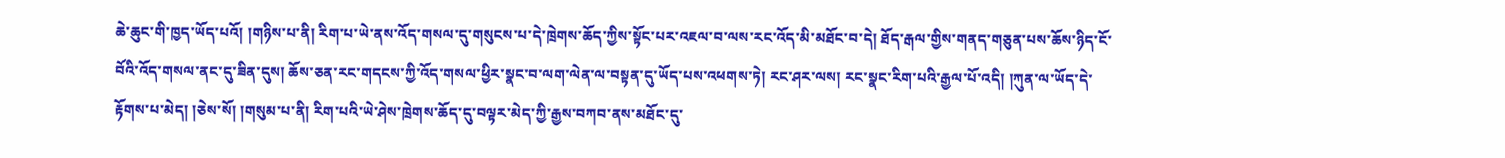ཆེ་ཆུང་གི་ཁྱད་ཡོད་པའོ། །གཉིས་པ་ནི། རིག་པ་ཡེ་ནས་འོད་གསལ་དུ་གསུངས་པ་དེ་ཁྲེགས་ཆོད་ཀྱིས་སྟོང་པར་འཇལ་བ་ལས་རང་འོད་མི་མཐོང་བ་དེ། ཐོད་རྒལ་གྱིས་གནད་གཅུན་པས་ཆོས་ཉིད་ངོ་བོའི་འོད་གསལ་ནང་དུ་ཟིན་དུས། ཆོས་ཅན་རང་གདངས་ཀྱི་འོད་གསལ་ཕྱིར་སྣང་བ་ལག་ལེན་ལ་བསྟན་དུ་ཡོད་པས་འཕགས་ཏེ། རང་ཤར་ལས། རང་སྣང་རིག་པའི་རྒྱལ་པོ་འདི། །ཀུན་ལ་ཡོད་དེ་རྟོགས་པ་མེད། །ཅེས་སོ། །གསུམ་པ་ནི། རིག་པའི་ཡེ་ཤེས་ཁྲེགས་ཆོད་དུ་བལྟར་མེད་ཀྱི་རྒྱས་བཀབ་ནས་མཐོང་དུ་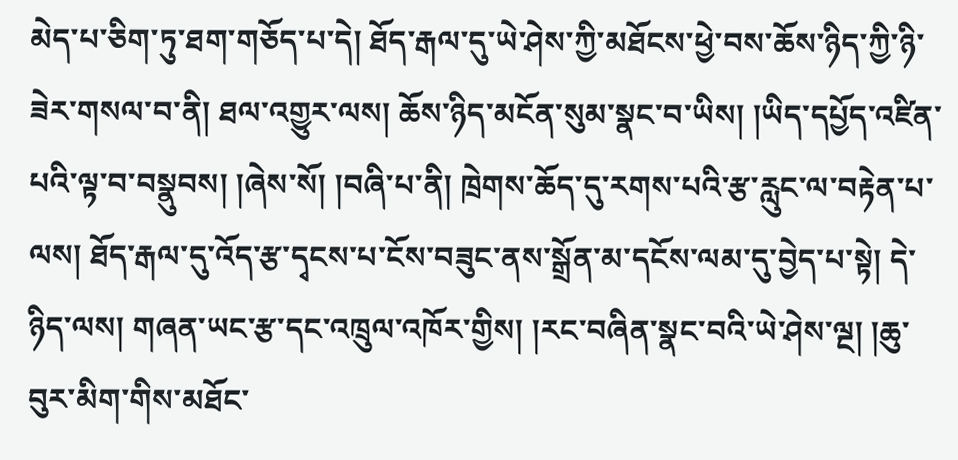མེད་པ་ཅིག་ཏུ་ཐག་གཅོད་པ་དེ། ཐོད་རྒལ་དུ་ཡེ་ཤེས་ཀྱི་མཐོངས་ཕྱེ་བས་ཆོས་ཉིད་ཀྱི་ཉི་ཟེར་གསལ་བ་ནི། ཐལ་འགྱུར་ལས། ཆོས་ཉིད་མངོན་སུམ་སྣང་བ་ཡིས། །ཡིད་དཔྱོད་འཛིན་པའི་ལྟ་བ་བསྣུབས། །ཞེས་སོ། །བཞི་པ་ནི། ཁྲེགས་ཆོད་དུ་རགས་པའི་རྩ་རླུང་ལ་བརྟེན་པ་ལས། ཐོད་རྒལ་དུ་འོད་རྩ་དྭངས་པ་ངོས་བཟུང་ནས་སྒྲོན་མ་དངོས་ལམ་དུ་བྱེད་པ་སྟེ། དེ་ཉིད་ལས། གཞན་ཡང་རྩ་དང་འཁྲུལ་འཁོར་གྱིས། །རང་བཞིན་སྣང་བའི་ཡེ་ཤེས་ལྔ། །ཆུ་བུར་མིག་གིས་མཐོང་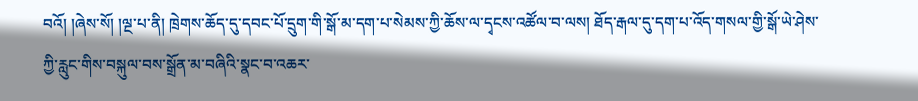བའོ། །ཞེས་སོ། །ལྔ་པ་ནི། ཁྲེགས་ཆོད་དུ་དབང་པོ་དྲུག་གི་སྒོ་མ་དག་པ་སེམས་ཀྱི་ཆོས་ལ་དྭངས་འཚོལ་བ་ལས། ཐོད་རྒལ་དུ་དག་པ་འོད་གསལ་གྱི་སྒོ་ཡེ་ཤེས་ཀྱི་རླུང་གིས་བསྐུལ་བས་སྒྲོན་མ་བཞིའི་སྣང་བ་འཆར་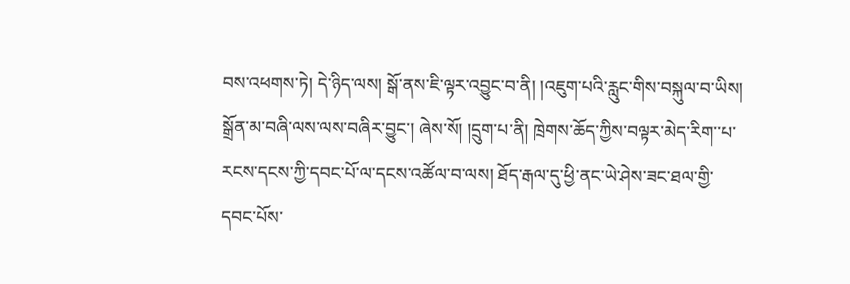བས་འཕགས་ཏེ། དེ་ཉིད་ལས། སྒོ་ནས་ཇི་ལྟར་འབྱུང་བ་ནི། །འཇུག་པའི་རླུང་གིས་བསྐུལ་བ་ཡིས། སྒྲོན་མ་བཞི་ལས་ལས་བཞིར་བྱུང་། ཞེས་སོ། །དྲུག་པ་ནི། ཁྲེགས་ཆོད་ཀྱིས་བལྟར་མེད་རིག་་པ་རངས་དངས་ཀྱི་དབང་པོ་ལ་དངས་འཚོལ་བ་ལས། ཐོད་རྒལ་དུ་ཕྱི་ནང་ཡེ་ཤེས་ཟང་ཐལ་གྱི་དབང་པོས་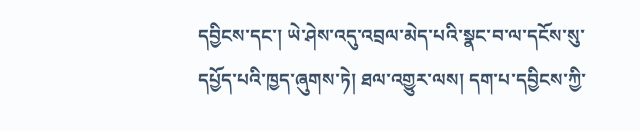དབྱིངས་དང་། ཡེ་ཤེས་འདུ་འབྲལ་མེད་པའི་སྣང་བ་ལ་དངོས་སུ་དཔྱོད་པའི་ཁྱད་ཞུགས་ཏེ། ཐལ་འགྱུར་ལས། དག་པ་དབྱིངས་ཀྱི་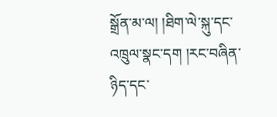སྒྲོན་མ་ལ། །ཐིག་ལེ་སྐུ་དང་འཁྲུལ་སྣང་དག །རང་བཞིན་ཉིད་དང་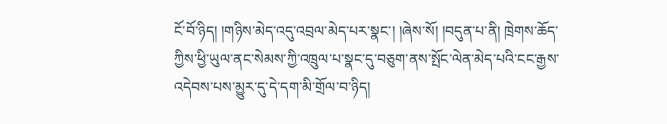ངོ་བོ་ཉིད། །གཉིས་མེད་འདུ་འབྲལ་མེད་པར་སྣང་། །ཞེས་སོ། །བདུན་པ་ནི། ཁྲེགས་ཆོད་ཀྱིས་ཕྱི་ཡུལ་ནང་སེམས་ཀྱི་འཁྲུལ་པ་སྣང་དུ་བཅུག་ནས་སྤོང་ལེན་མེད་པའི་ངང་རྒྱས་འདེབས་པས་མྱུར་དུ་དེ་དག་མི་གྲོལ་བ་ཉིད།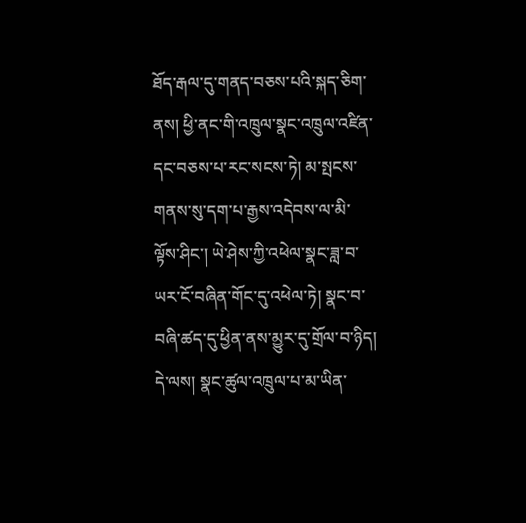ཐོད་རྒལ་དུ་གནད་བཅས་པའི་སྐད་ཅིག་ནས། ཕྱི་ནང་གི་འཁྲུལ་སྣང་འཁྲུལ་འཛིན་དང་བཅས་པ་རང་སངས་ཏེ། མ་སྤངས་གནས་སུ་དག་པ་རྒྱས་འདེབས་ལ་མི་ལྟོས་ཤིང་། ཡེ་ཤེས་ཀྱི་འཕེལ་སྣང་ཟླ་བ་ཡར་ངོ་བཞིན་གོང་དུ་འཕེལ་ཏེ། སྣང་བ་བཞི་ཚད་དུ་ཕྱིན་ནས་མྱུར་དུ་གྲོལ་བ་ཉིད། དེ་ལས། སྣང་ཚུལ་འཁྲུལ་པ་མ་ཡིན་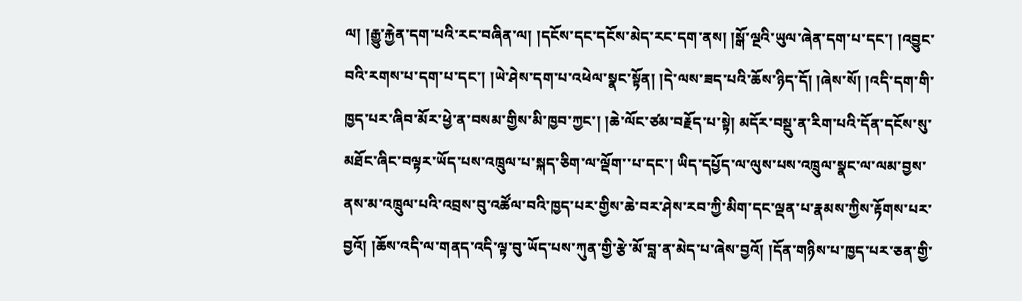ལ། །རྒྱུ་རྐྱེན་དག་པའི་རང་བཞིན་ལ། །དངོས་དང་དངོས་མེད་རང་དག་ནས། །སྒོ་ལྔའི་ཡུལ་ཞེན་དག་པ་དང་། །འབྱུང་བའི་རགས་པ་དག་པ་དང་། །ཡེ་ཤེས་དག་པ་འཕེལ་སྣང་སྟོན། །དེ་ལས་ཟད་པའི་ཆོས་ཉིད་དོ། །ཞེས་སོ། །འདི་དག་གི་ཁྱད་པར་ཞིབ་མོར་ཕྱེ་ན་བསམ་གྱིས་མི་ཁྱབ་ཀྱང་། །ཆེ་ལོང་ཙམ་བརྗོད་པ་སྟེ། མདོར་བསྡུ་ན་རིག་པའི་དོན་དངོས་སུ་མཐོང་ཞིང་བལྟར་ཡོད་པས་འཁྲུལ་པ་སྐད་ཅིག་ལ་ལྡོག་་པ་དང་། ཡིད་དཔྱོད་ལ་ལུས་པས་འཁྲུལ་སྣང་ལ་ལམ་བྱས་ནས་མ་འཁྲུལ་པའི་འབྲས་བུ་འཚོལ་བའི་ཁྱད་པར་གྱིས་ཆེ་བར་ཤེས་རབ་ཀྱི་མིག་དང་ལྡན་པ་རྣམས་ཀྱིས་རྟོགས་པར་བྱའོ། །ཆོས་འདི་ལ་གནད་འདི་ལྟ་བུ་ཡོད་པས་ཀུན་གྱི་རྩེ་མོ་བླ་ན་མེད་པ་ཞེས་བྱའོ། །དོན་གཉིས་པ་ཁྱད་པར་ཅན་གྱི་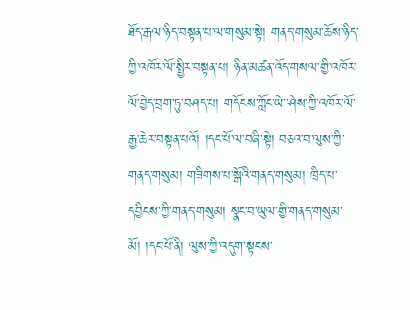ཐོད་རྒལ་ཉིད་བསྟན་པ་ལ་གསུམ་སྟེ། གནད་གསུམ་ཆོས་ཉིད་ཀྱི་འཁོར་ལོ་སྤྱིར་བསྟན་པ། ཉིན་མཚན་འོད་གསལ་གྱི་འཁོར་ལོ་བྱེད་བྲག་ཏུ་བཤད་པ། གདོངས་ཀློང་ཡེ་་ཤེས་ཀྱི་འཁོར་ལོ་རྒྱ་ཆེར་བསྟན་པའོ། །དང་པོ་ལ་བཞི་སྟེ། བཅའ་བ་ལུས་ཀྱི་གནད་གསུམ། གཟིགས་པ་སྒོའི་གནད་གསུམ། ཁྲིད་པ་དབྱིངས་ཀྱི་གནད་གསུམ། སྣང་བ་ཡུལ་གྱི་གནད་གསུམ་མོ། །དང་པོ་ནི། ལུས་ཀྱི་འདུག་སྟངས་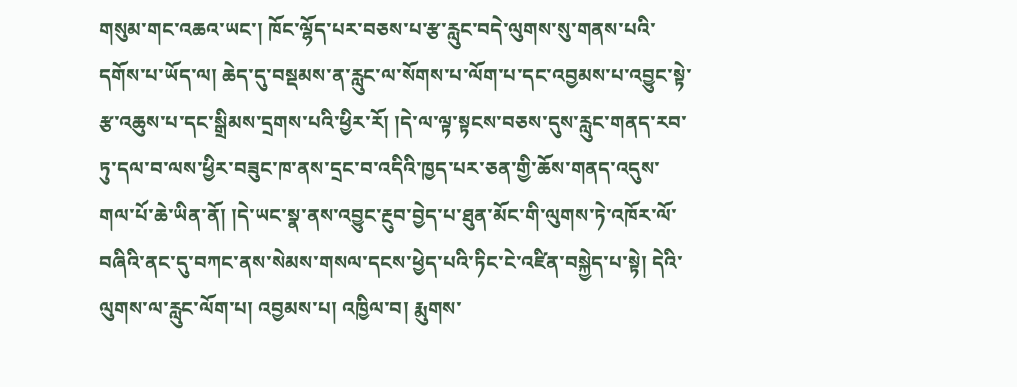གསུམ་གང་འཆའ་ཡང་། ཁོང་ལྷོད་པར་བཅས་པ་རྩ་རླུང་བདེ་ལུགས་སུ་གནས་པའི་དགོས་པ་ཡོད་ལ། ཆེད་དུ་བསྡམས་ན་རླུང་ལ་སོགས་པ་ལོག་པ་དང་འབྱམས་པ་འབྱུང་སྟེ་རྩ་འཆུས་པ་དང་སྒྲིམས་དྲགས་པའི་ཕྱིར་རོ། །དེ་ལ་ལྟ་སྟངས་བཅས་དུས་རླུང་གནད་རབ་ཏུ་དལ་བ་ལས་ཕྱིར་བཟུང་ཁ་ནས་དྲང་བ་འདིའི་ཁྱད་པར་ཅན་གྱི་ཆོས་གནད་འདུས་གལ་པོ་ཆེ་ཡིན་ནོ། །དེ་ཡང་སྣ་ནས་འབྱུང་རྔུབ་བྱེད་པ་ཐུན་མོང་གི་ལུགས་ཏེ་འཁོར་ལོ་བཞིའི་ནང་དུ་བཀང་ནས་སེམས་གསལ་དངས་ཕྱེད་པའི་ཏིང་ངེ་འཛིན་བསྐྱེད་པ་སྟེ། དེའི་ལུགས་ལ་རླུང་ལོག་པ། འབྱམས་པ། འཁྱིལ་བ། རྨུགས་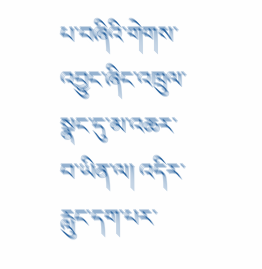པ་བཞིའི་གེགས་འབྱུང་ཞིང་འཁྲུལ་སྣང་དུ་མ་འཆར་བ་ཡིན་ལ། འདིར་རླུང་དག་པར་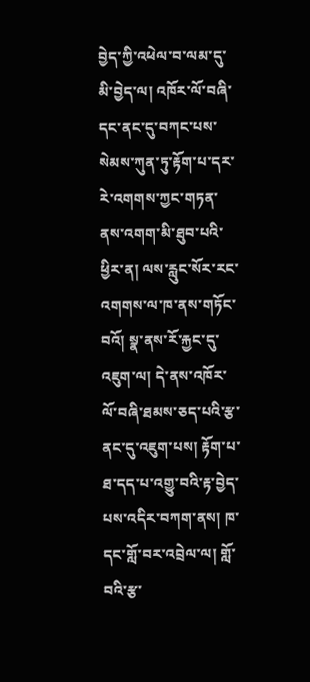བྱེད་ཀྱི་འཕེལ་བ་ལམ་དུ་མི་བྱེད་ལ། འཁོར་ལོ་བཞི་དང་ནང་དུ་བཀང་པས་སེམས་ཀུན་ཏུ་རྟོག་པ་དར་རེ་འགགས་ཀྱང་གཏན་ནས་འགག་མི་ཐུབ་པའི་ཕྱིར་ན། ལས་རླུང་སོར་རང་འགགས་ལ་ཁ་ནས་གཏོང་བའོ། སྣ་ནས་རོ་རྐྱང་དུ་འཇུག་ལ། དེ་ནས་འཁོར་ལོ་བཞི་ཐམས་ཅད་པའི་རྩ་ནང་དུ་འཇུག་པས། རྟོག་པ་ཐ་དད་པ་འགྱུ་བའི་རྟ་བྱེད་པས་འདིར་བཀག་ནས། ཁ་དང་གློ་བར་འབྲེལ་ལ། གློ་བའི་རྩ་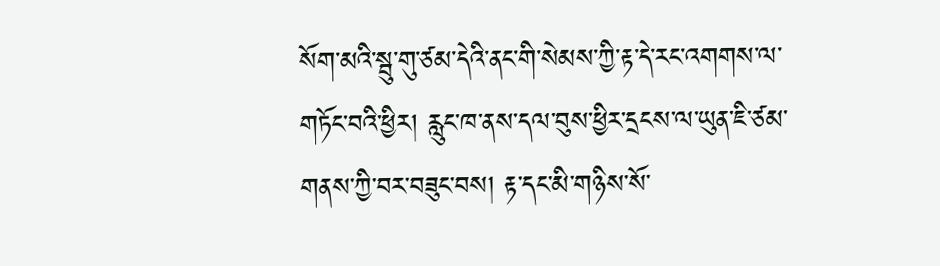སོག་མའི་སྦུ་གུ་ཙམ་དེའི་ནང་གི་སེམས་ཀྱི་རྟ་དེ་རང་འགགས་ལ་གཏོང་བའི་ཕྱིར། རླུང་ཁ་ནས་དལ་བུས་ཕྱིར་དྲངས་ལ་ཡུན་ཇི་ཙམ་གནས་ཀྱི་བར་བཟུང་བས། རྟ་དང་མི་གཉིས་སོ་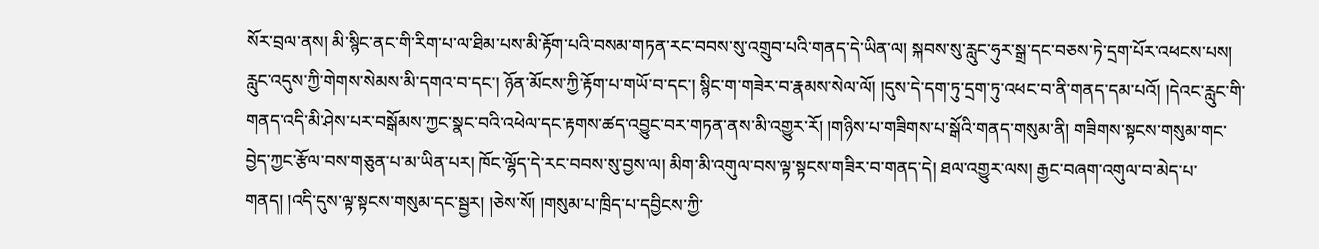སོར་བྲལ་ནས། མི་སྙིང་ནང་གི་རིག་པ་ལ་ཐིམ་པས་མི་རྟོག་པའི་བསམ་གཏན་རང་བབས་སུ་འགྲུབ་པའི་གནད་དེ་ཡིན་ལ། སྐབས་སུ་རླུང་ཧུར་སྒྲ་དང་བཅས་ཏེ་དྲག་པོར་འཕངས་པས། རླུང་འདུས་ཀྱི་གེགས་སེམས་མི་དགའ་བ་དང་། ཉོན་མོངས་ཀྱི་རྟོག་པ་གཡོ་བ་དང་། སྙིང་ག་གཟེར་བ་རྣམས་སེལ་ལོ། །དུས་དེ་དག་ཏུ་དྲག་ཏུ་འཕང་བ་ནི་གནད་དམ་པའོ། །དེའང་རླུང་གི་གནད་འདི་མི་ཤེས་པར་བསྒོམས་ཀྱང་སྣང་བའི་འཕེལ་དང་རྟགས་ཚད་འབྱུང་བར་གཏན་ནས་མི་འགྱུར་རོ། །གཉིས་པ་གཟིགས་པ་སྒོའི་གནད་གསུམ་ནི། གཟིགས་སྟངས་གསུམ་གང་བྱེད་ཀྱང་རྩོལ་བས་གཅུན་པ་མ་ཡིན་པར། ཁོང་ལྷོད་དེ་རང་བབས་སུ་བྱས་ལ། མིག་མི་འགུལ་བས་ལྟ་སྟངས་གཟིར་བ་གནད་དེ། ཐལ་འགྱུར་ལས། རྒྱང་བཞག་འགུལ་བ་མེད་པ་གནད། །འདི་དུས་ལྟ་སྟངས་གསུམ་དང་སྦྱར། །ཅེས་སོ། །གསུམ་པ་ཁྲིད་པ་དབྱིངས་ཀྱི་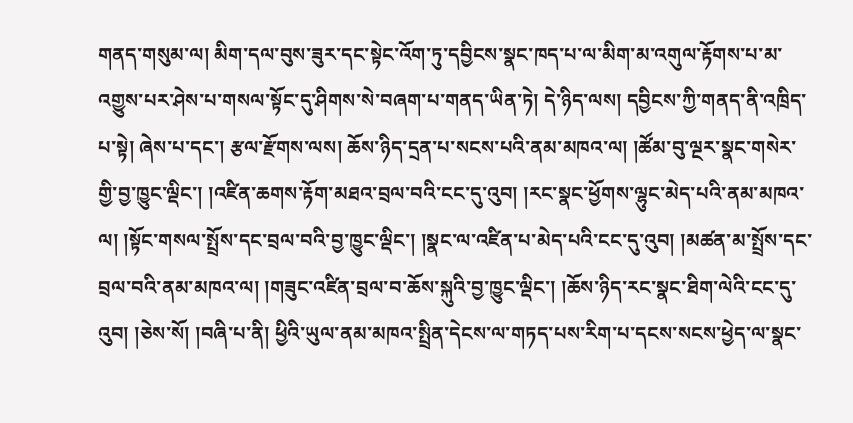གནད་གསུམ་ལ། མིག་དལ་བུས་ཟུར་དང་སྟེང་འོག་ཏུ་དབྱིངས་སྣང་ཁད་པ་ལ་མིག་མ་འགུལ་རྟོགས་པ་མ་འགྱུས་པར་ཤེས་པ་གསལ་སྟོང་དུ་ཤིགས་སེ་བཞག་པ་གནད་ཡིན་ཏེ། དེ་ཉིད་ལས། དབྱིངས་ཀྱི་གནད་ནི་འཁྲིད་པ་སྟེ། ཞེས་པ་དང་། རྩལ་རྫོགས་ལས། ཆོས་ཉིད་དྲན་པ་སངས་པའི་ནམ་མཁའ་ལ། །ཚོམ་བུ་ལྔར་སྣང་གསེར་གྱི་བྱ་ཁྱུང་ལྡིང་། །འཛིན་ཆགས་རྟོག་མཐའ་བྲལ་བའི་ངང་དུ་འུབ། །རང་སྣང་ཕྱོགས་ལྷུང་མེད་པའི་ནམ་མཁའ་ལ། །སྟོང་གསལ་སྤྲོས་དང་བྲལ་བའི་བྱ་ཁྱུང་ལྡིང་། །སྣང་ལ་འཛིན་པ་མེད་པའི་ངང་དུ་འུབ། །མཚན་མ་སྤྲོས་དང་བྲལ་བའི་ནམ་མཁའ་ལ། །གཟུང་འཛིན་བྲལ་བ་ཆོས་སྐུའི་བྱ་ཁྱུང་ལྡིང་། །ཆོས་ཉིད་རང་སྣང་ཐིག་ལེའི་ངང་དུ་འུབ། །ཅེས་སོ། །བཞི་པ་ནི། ཕྱིའི་ཡུལ་ནམ་མཁའ་སྤྲིན་དེངས་ལ་གཏད་པས་རིག་པ་དངས་སངས་ཕྱེད་ལ་སྣང་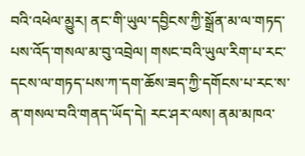བའི་འཕེལ་མྱུར། ནང་གི་ཡུལ་དབྱིངས་ཀྱི་སྒྲོན་མ་ལ་གཏད་པས་འོད་གསལ་མ་བུ་འབྲེལ། གསང་བའི་ཡུལ་རིག་པ་རང་དངས་ལ་གཏད་པས་ཀ་དག་ཆོས་ཟད་ཀྱི་དགོངས་པ་རང་ས་ན་གསལ་བའི་གནད་ཡོད་དེ། རང་ཤར་ལས། ནམ་མཁའ་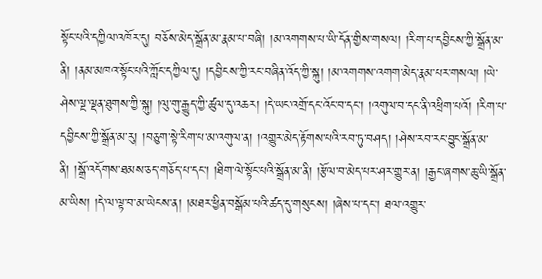སྟོང་པའི་དཀྱིལ་འཁོར་དུ། བཅོས་མེད་སྒྲོན་མ་རྣམ་པ་བཞི། །མ་འགགས་པ་ཡི་དོན་གྱིས་གསལ། །རིག་པ་དབྱིངས་ཀྱི་སྒྲོན་མ་ནི། །ནམ་མཁའ་སྟོང་པའི་ཀློང་དཀྱིལ་དུ། །དབྱིངས་ཀྱི་རང་བཞིན་འོད་ཀྱི་སྐུ། །མ་འགགས་འགག་མེད་རྣམ་པར་གསལ། །ཡེ་ཤེས་ལྔ་ལྡན་ཐུགས་ཀྱི་སྐུ། །ལུ་གུ་རྒྱུད་ཀྱི་ཚུལ་དུ་འཆར། །དེ་ཡང་འགྲོ་དང་འོང་བ་དང་། །འགུལ་བ་དང་ནི་འཕྲིག་པའོ། །རིག་པ་དབྱིངས་ཀྱི་སྒྲོན་མ་རུ། །བཅུག་སྟེ་རིག་པ་མ་འགུལ་ན། །འགྱུར་མེད་རྟོགས་པའི་རབ་ཏུ་བཤད། །ཤེས་རབ་རང་བྱུང་སྒྲོན་མ་ནི། །སྒྲོ་འདོགས་ཐམས་ཅད་གཅོད་པ་དང་། །ཐིག་ལེ་སྟོང་པའི་སྒྲོན་མ་ནི། །རྩོལ་བ་མེད་པར་ཤར་གྱུར་ན། །རྒྱང་ཞགས་ཆུ་ཡི་སྒྲོན་མ་ཡིས། །དེ་ལ་ལྟ་བ་མ་ཡེངས་ན། །མཐར་ཕྱིན་བསྒོམ་པའི་ཚད་དུ་གསུངས། །ཞེས་པ་དང་། ཐལ་འགྱུར་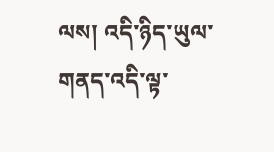ལས། འདི་ཉིད་ཡུལ་གནད་འདི་ལྟ་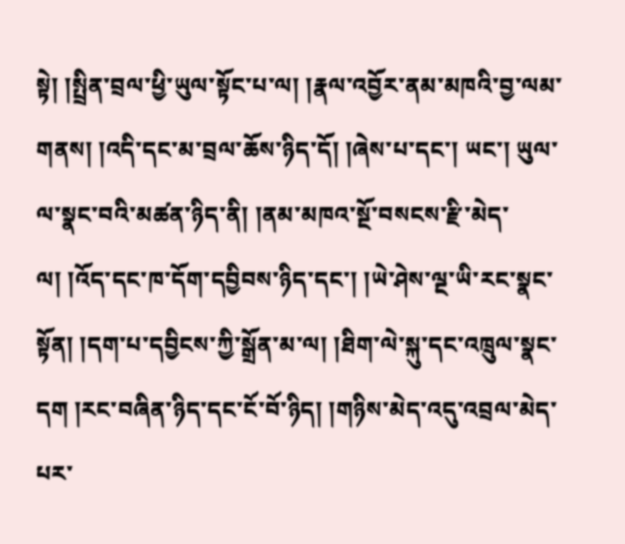སྟེ། །སྤྲིན་བྲལ་ཕྱི་ཡུལ་སྟོང་པ་ལ། །རྣལ་འབྱོར་ནམ་མཁའི་བྱ་ལམ་གནས། །འདི་དང་མ་བྲལ་ཆོས་ཉིད་དོ། །ཞེས་པ་དང་། ཡང་། ཡུལ་ལ་སྣང་བའི་མཚན་ཉིད་ནི། །ནམ་མཁའ་སྔོ་བསངས་རྫི་མེད་ལ། །འོད་དང་ཁ་དོག་དབྱིབས་ཉིད་དང་། །ཡེ་ཤེས་ལྔ་ཡི་རང་སྣང་སྟོན། །དག་པ་དབྱིངས་ཀྱི་སྒྲོན་མ་ལ། །ཐིག་ལེ་སྐུ་དང་འཁྲུལ་སྣང་དག །རང་བཞིན་ཉིད་དང་ངོ་བོ་ཉིད། །གཉིས་མེད་འདུ་འབྲལ་མེད་པར་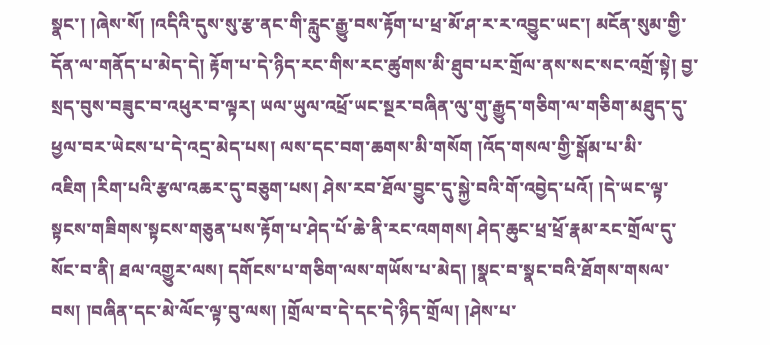སྣང་། །ཞེས་སོ། །འདིའི་དུས་སུ་རྩ་ནང་གི་རླུང་རྒྱུ་བས་རྟོག་པ་ཕྲ་མོ་ཤ་ར་ར་འབྱུང་ཡང་། མངོན་སུམ་གྱི་དོན་ལ་གནོད་པ་མེད་དེ། རྟོག་པ་དེ་ཉིད་རང་གིས་རང་ཚུགས་མི་ཐུབ་པར་གྲོལ་ནས་སང་སང་འགྲོ་སྟེ། བྱ་སྲད་བུས་བཟུང་བ་འཕུར་བ་ལྟར། ཡལ་ཡུལ་འཕྲོ་ཡང་སྔར་བཞིན་ལུ་གུ་རྒྱུད་གཅིག་ལ་གཅིག་མཐུད་དུ་ཕྱལ་བར་ཡེངས་པ་དེ་འདྲ་མེད་པས། ལས་དང་བག་ཆགས་མི་གསོག །འོད་གསལ་གྱི་སྒོམ་པ་མི་འཇིག །རིག་པའི་རྩལ་འཆར་དུ་བཅུག་པས། ཤེས་རབ་ཐོལ་བྱུང་དུ་སྐྱེ་བའི་གོ་འབྱེད་པའོ། །དེ་ཡང་ལྟ་སྟངས་གཟིགས་སྟངས་གཅུན་པས་རྟོག་པ་ཤེད་པོ་ཆེ་ནི་རང་འགགས། ཤེད་ཆུང་ཕྲ་ཕྲོ་རྣམ་རང་གྲོལ་དུ་སོང་བ་ནི། ཐལ་འགྱུར་ལས། དགོངས་པ་གཅིག་ལས་གཡོས་པ་མེད། །སྣང་བ་སྣང་བའི་ཐོགས་གསལ་བས། །བཞིན་དང་མེ་ལོང་ལྟ་བུ་ལས། །གྲོལ་བ་དེ་དང་དེ་ཉིད་གྲོལ། །ཤེས་པ་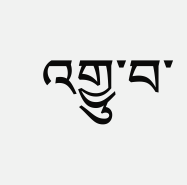འགྱུ་བ་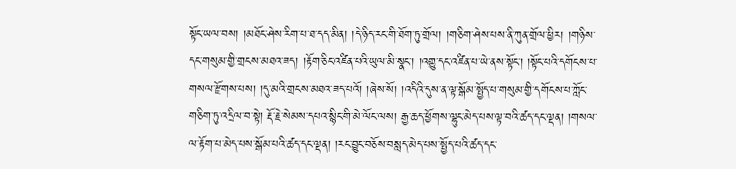སྟོང་ཡལ་བས། །མཐོང་ཤེས་རིག་པ་ཐ་དད་མིན། །དེ་ཉིད་རང་གི་ཐོག་ཏུ་གྲོལ། །གཅིག་ཤེས་པས་ནི་ཀུན་གྲོལ་ཕྱིར། །གཉིས་དང་གསུམ་གྱི་གྲངས་མཐའ་ཟད། །རྟོག་ཅིང་འཛིན་པའི་ཡུལ་མི་སྣང་། །འགྱུ་དང་འཛིན་པ་ཡེ་ནས་སྟོང་། །སྟོང་པའི་དགོངས་པ་གསལ་རྫོགས་པས། །དུ་མའི་གྲངས་མཐའ་ཟད་པའོ། །ཞེས་སོ། །འདིའི་དུས་ན་ལྟ་སྒོམ་སྤྱོད་པ་གསུམ་གྱི་དགོངས་པ་ཀློང་གཅིག་ཏུ་འདྲིལ་བ་སྟེ། རྡོ་རྗེ་སེམས་དཔའ་སྙིང་གི་མེ་ལོང་ལས། རྒྱ་ཆད་ཕྱོགས་ལྷུང་མེད་པས་ལྟ་བའི་ཚད་དང་ལྡན། །གསལ་ལ་རྟོག་པ་མེད་པས་སྒོམ་པའི་ཚད་དང་ལྡན། །རང་བྱུང་བཅོས་བསླད་མེད་པས་སྤྱོད་པའི་ཚད་དང་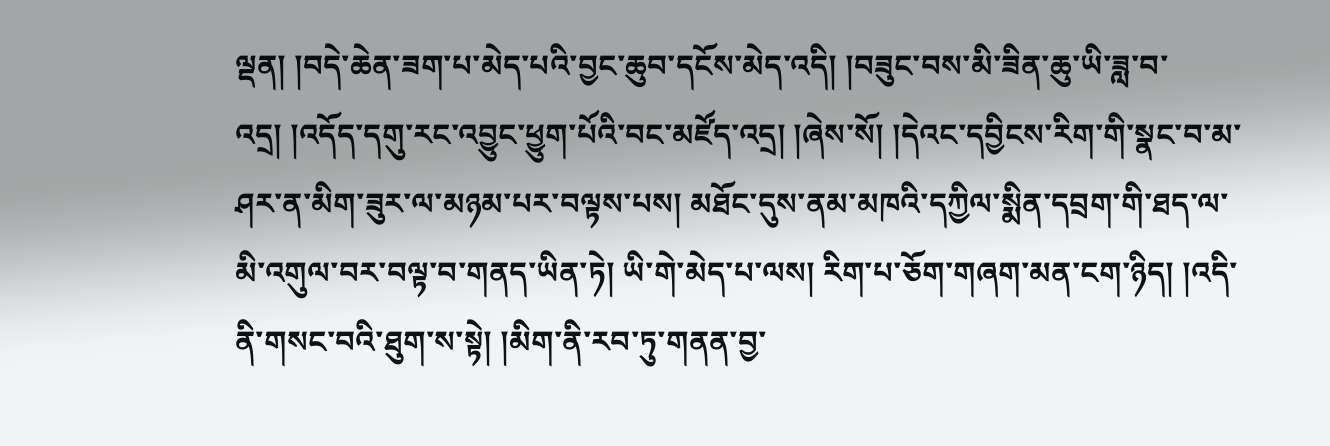ལྡན། །བདེ་ཆེན་ཟག་པ་མེད་པའི་བྱང་ཆུབ་དངོས་མེད་འདི། །བཟུང་བས་མི་ཟིན་ཆུ་ཡི་ཟླ་བ་འདྲ། །འདོད་དགུ་རང་འབྱུང་ཕྱུག་པོའི་བང་མཛོད་འདྲ། །ཞེས་སོ། །དེའང་དབྱིངས་རིག་གི་སྣང་བ་མ་ཤར་ན་མིག་ཟུར་ལ་མཉམ་པར་བལྟས་པས། མཐོང་དུས་ནམ་མཁའི་དཀྱིལ་སྨིན་དབྲག་གི་ཐད་ལ་མི་འགུལ་བར་བལྟ་བ་གནད་ཡིན་ཏེ། ཡི་གེ་མེད་པ་ལས། རིག་པ་ཅོག་གཞག་མན་ངག་ཉིད། །འདི་ནི་གསང་བའི་ཐུག་ས་སྟེ། །མིག་ནི་རབ་ཏུ་གནན་བྱ་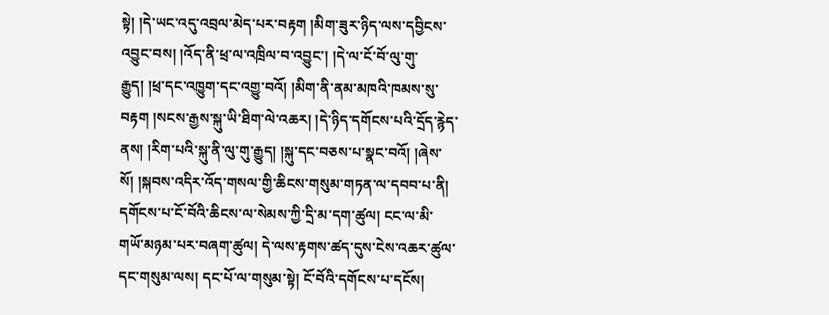སྟེ། །དེ་ཡང་འདུ་འབྲལ་མེད་པར་བརྟག །མིག་ཟུར་ཉིད་ལས་དབྱིངས་འབྱུང་བས། །འོད་ནི་ཕྲ་ལ་འཁྲིལ་བ་འབྱུང་། །དེ་ལ་ངོ་བོ་ལུ་གུ་རྒྱུད། །ཕྲ་དང་འཁྱུག་དང་འགྱུ་བའོ། །མིག་ནི་ནམ་མཁའི་ཁམས་སུ་བརྟག །སངས་རྒྱས་སྐུ་ཡི་ཐིག་ལེ་འཆར། །དེ་ཉིད་དགོངས་པའི་དྲོད་རྙེད་ནས། །རིག་པའི་སྐུ་ནི་ལུ་གུ་རྒྱུད། །སྐུ་དང་བཅས་པ་སྣང་བའོ། །ཞེས་སོ། །སྐབས་འདིར་འོད་གསལ་གྱི་ཆིངས་གསུམ་གཏན་ལ་དབབ་པ་ནི། དགོངས་པ་ངོ་བོའི་ཆིངས་ལ་སེམས་ཀྱི་དྲི་མ་དག་ཚུལ། ངང་ལ་མི་གཡོ་མཉམ་པར་བཞག་ཚུལ། དེ་ལས་རྟགས་ཚད་དུས་ངེས་འཆར་ཚུལ་དང་གསུམ་ལས། དང་པོ་ལ་གསུམ་སྟེ། ངོ་བོའི་དགོངས་པ་དངོས།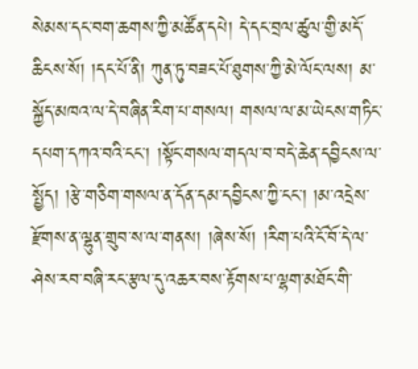སེམས་དང་བག་ཆགས་ཀྱི་མཚོན་དཔེ། དེ་དང་བྲལ་ཚུལ་གྱི་མདོ་ཆིངས་སོ། །དང་པོ་ནི། ཀུན་ཏུ་བཟང་པོ་ཐུགས་ཀྱི་མེ་ལོང་ལས། མ་སྐྱོད་མཁའ་ལ་དེ་བཞིན་རིག་པ་གསལ། གསལ་ལ་མ་ཡེངས་གཏིང་དཔག་དཀའ་བའི་ངང་། །སྟོང་གསལ་གདལ་བ་བདེ་ཆེན་དབྱིངས་ལ་སྤྱོད། །རྩེ་གཅིག་གསལ་ན་དོན་དམ་དབྱིངས་ཀྱི་ངང་། །མ་འདྲེས་རྫོགས་ན་ལྷུན་གྲུབ་ས་ལ་གནས། །ཞེས་སོ། །རིག་པའི་ངོ་བོ་དེ་ལ་ཤེས་རབ་བཞི་རང་རྩལ་དུ་འཆར་བས་རྟོགས་པ་ལྷག་མཐོང་གི་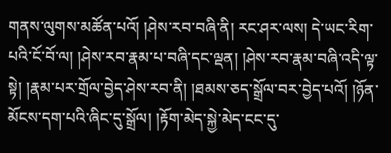གནས་ལུགས་མཚོན་པའོ། །ཤེས་རབ་བཞི་ནི། རང་ཤར་ལས། དེ་ཡང་རིག་པའི་ངོ་བོ་ལ། །ཤེས་རབ་རྣམ་པ་བཞི་དང་ལྡན། །ཤེས་རབ་རྣམ་བཞི་འདི་ལྟ་སྟེ། །རྣམ་པར་གྲོལ་བྱེད་ཤེས་རབ་ནི། །ཐམས་ཅད་སྒྲོལ་བར་བྱེད་པའོ། །ཉོན་མོངས་དག་པའི་ཞིང་དུ་སྒྲོལ། །རྟོག་མེད་སྐྱེ་མེད་ངང་དུ་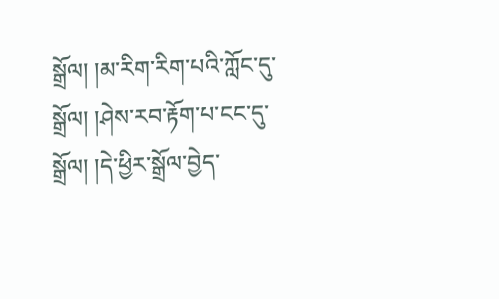སྒྲོལ། །མ་རིག་རིག་པའི་ཀློང་དུ་སྒྲོལ། །ཤེས་རབ་རྟོག་པ་ངང་དུ་སྒྲོལ། །དེ་ཕྱིར་སྒྲོལ་བྱེད་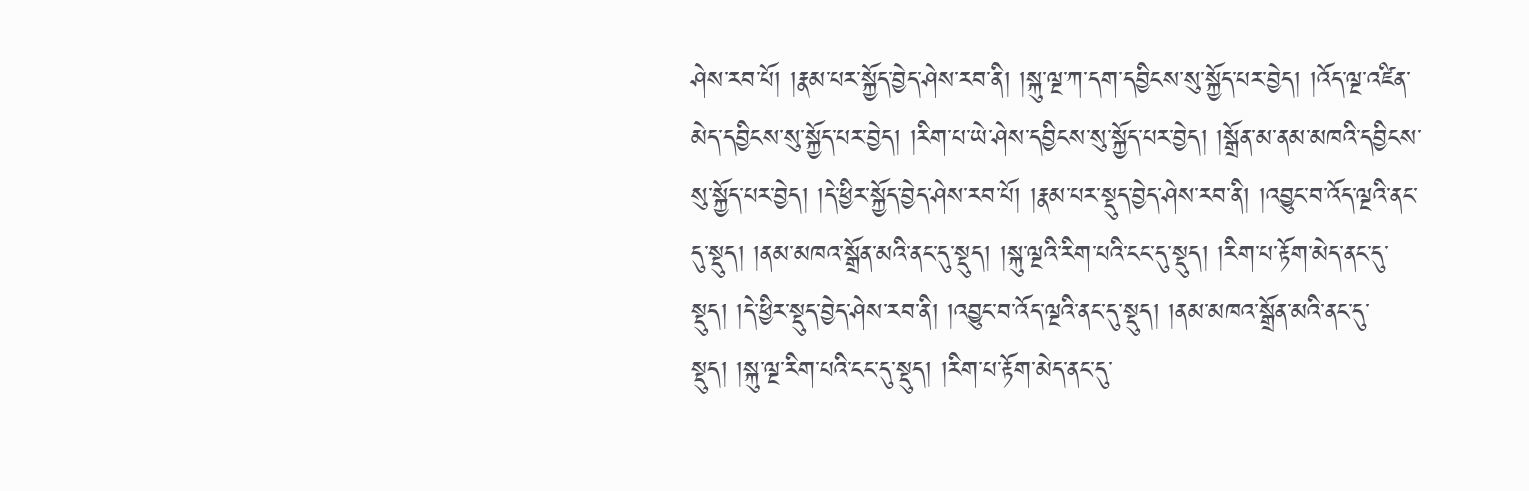ཤེས་རབ་པོ། །རྣམ་པར་སྐྱོད་བྱེད་ཤེས་རབ་ནི། །སྐུ་ལྔ་ཀ་དག་དབྱིངས་སུ་སྐྱོད་པར་བྱེད། །འོད་ལྔ་འཛིན་མེད་དབྱིངས་སུ་སྐྱོད་པར་བྱེད། །རིག་པ་ཡེ་ཤེས་དབྱིངས་སུ་སྐྱོད་པར་བྱེད། །སྒྲོན་མ་ནམ་མཁའི་དབྱིངས་སུ་སྐྱོད་པར་བྱེད། །དེ་ཕྱིར་སྐྱོད་བྱེད་ཤེས་རབ་པོ། །རྣམ་པར་སྡུད་བྱེད་ཤེས་རབ་ནི། །འབྱུང་བ་འོད་ལྔའི་ནང་དུ་སྡུད། །ནམ་མཁའ་སྒྲོན་མའི་ནང་དུ་སྡུད། །སྐུ་ལྔའི་རིག་པའི་ངང་དུ་སྡུད། །རིག་པ་རྟོག་མེད་ནང་དུ་སྡུད། །དེ་ཕྱིར་སྡུད་བྱེད་ཤེས་རབ་ནི། །འབྱུང་བ་འོད་ལྔའི་ནང་དུ་སྡུད། །ནམ་མཁའ་སྒྲོན་མའི་ནང་དུ་སྡུད། །སྐུ་ལྔ་རིག་པའི་ངང་དུ་སྡུད། །རིག་པ་རྟོག་མེད་ནང་དུ་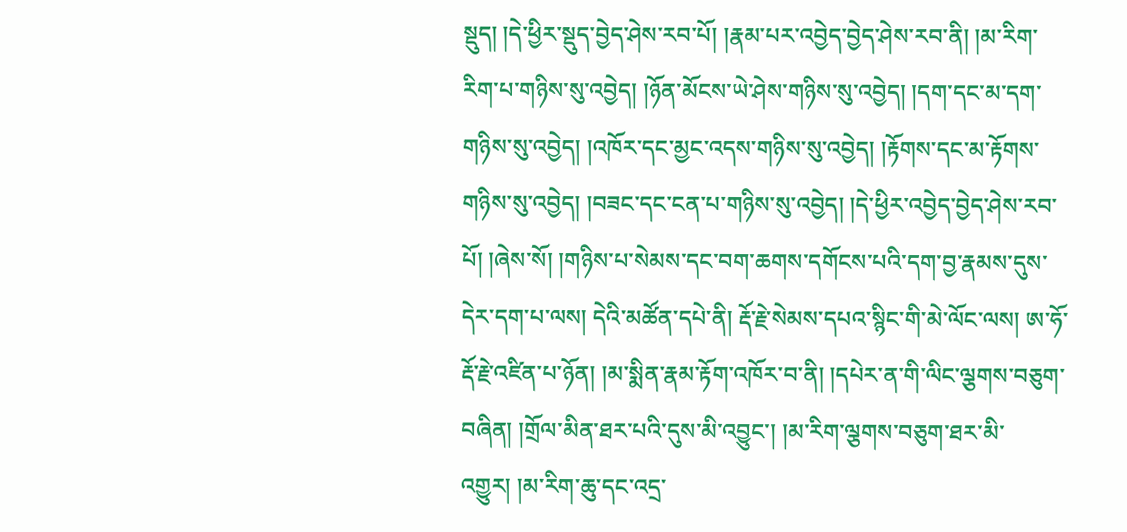སྡུད། །དེ་ཕྱིར་སྡུད་བྱེད་ཤེས་རབ་པོ། །རྣམ་པར་འབྱེད་བྱེད་ཤེས་རབ་ནི། །མ་རིག་རིག་པ་གཉིས་སུ་འབྱེད། །ཉོན་མོངས་ཡེ་ཤེས་གཉིས་སུ་འབྱེད། །དག་དང་མ་དག་གཉིས་སུ་འབྱེད། །འཁོར་དང་མྱང་འདས་གཉིས་སུ་འབྱེད། །རྟོགས་དང་མ་རྟོགས་གཉིས་སུ་འབྱེད། །བཟང་དང་ངན་པ་གཉིས་སུ་འབྱེད། །དེ་ཕྱིར་འབྱེད་བྱེད་ཤེས་རབ་པོ། །ཞེས་སོ། །གཉིས་པ་སེམས་དང་བག་ཆགས་དགོངས་པའི་དག་བྱ་རྣམས་དུས་དེར་དག་པ་ལས། དེའི་མཚོན་དཔེ་ནི། རྡོ་རྗེ་སེམས་དཔའ་སྙིང་གི་མེ་ལོང་ལས། ཨ་ཧོ་རྡོ་རྗེ་འཛིན་པ་ཉོན། །མ་སྨིན་རྣམ་རྟོག་འཁོར་བ་ནི། །དཔེར་ན་གི་ལིང་ལྕགས་བཅུག་བཞིན། །གྲོལ་མིན་ཐར་པའི་དུས་མི་འབྱུང་། །མ་རིག་ལྕགས་བཅུག་ཐར་མི་འགྱུར། །མ་རིག་ཆུ་དང་འདྲ་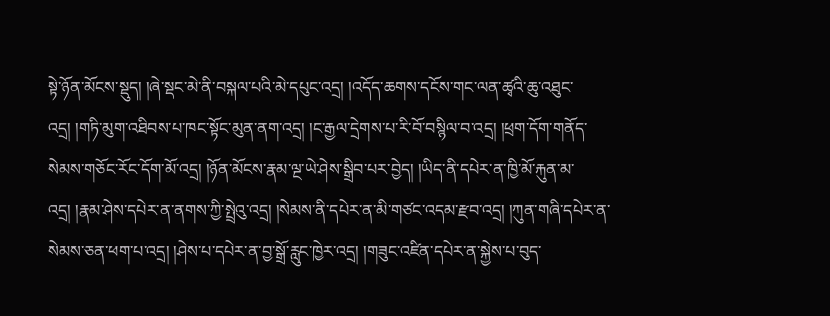སྟེ་ཉོན་མོངས་སྡུད། །ཞེ་སྡང་མེ་ནི་བསྐལ་པའི་མེ་དཔུང་འདྲ། །འདོད་ཆགས་དངོས་གང་ལན་ཚྭའི་ཆུ་འཐུང་འདྲ། །གཏི་མུག་འཐིབས་པ་ཁང་སྟོང་མུན་ནག་འདྲ། །ང་རྒྱལ་དྲེགས་པ་རི་བོ་བསྙིལ་བ་འདྲ། །ཕྲག་དོག་གནོད་སེམས་གཅོང་རོང་དོག་མོ་འདྲ། །ཉོན་མོངས་རྣམ་ལྔ་ཡེ་ཤེས་སྒྲིབ་པར་བྱེད། །ཡིད་ནི་དཔེར་ན་ཁྱི་མོ་རྐུན་མ་འདྲ། །རྣམ་ཤེས་དཔེར་ན་ནགས་ཀྱི་སྤྲེའུ་འདྲ། །སེམས་ནི་དཔེར་ན་མི་གཙང་འདམ་རྫབ་འདྲ། །ཀུན་གཞི་དཔེར་ན་སེམས་ཅན་ཕག་པ་འདྲ། །ཤེས་པ་དཔེར་ན་བྱ་སྒྲོ་རླུང་ཁྱེར་འདྲ། །གཟུང་འཛིན་དཔེར་ན་སྐྱེས་པ་བུད་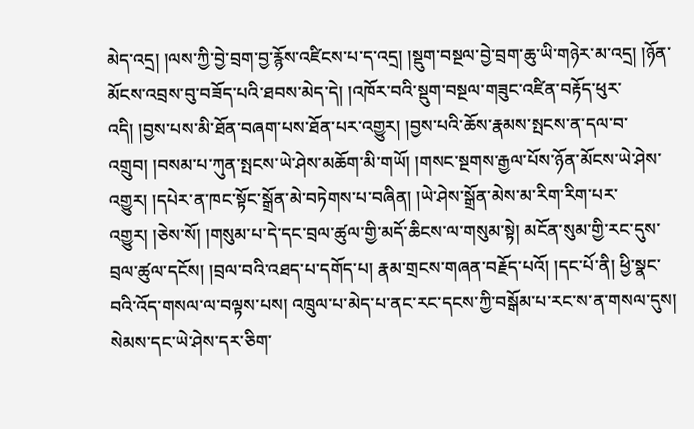མེད་འདྲ། །ལས་ཀྱི་བྱེ་བྲག་བྱ་རྙོས་འཛིངས་པ་ད་འདྲ། །སྡུག་བསྔལ་བྱེ་བྲག་ཆུ་ཡི་གཉེར་མ་འདྲ། །ཉོན་མོངས་འབྲས་བུ་བཟོད་པའི་ཐབས་མེད་དེ། །འཁོར་བའི་སྡུག་བསྔལ་གཟུང་འཛིན་བརྟོད་ཕུར་འདི། །བྱས་པས་མི་ཐོན་བཞག་པས་ཐོན་པར་འགྱུར། །བྱས་པའི་ཆོས་རྣམས་སྤངས་ན་དལ་བ་འགྲུབ། །བསམ་པ་ཀུན་སྤངས་ཡེ་ཤེས་མཆོག་མི་གཡོ། །གསང་སྔགས་རྒྱལ་པོས་ཉོན་མོངས་ཡེ་ཤེས་འགྱུར། །དཔེར་ན་ཁང་སྟོང་སྒྲོན་མེ་བཏེགས་པ་བཞིན། །ཡེ་ཤེས་སྒྲོན་མེས་མ་རིག་རིག་པར་འགྱུར། །ཅེས་སོ། །གསུམ་པ་དེ་དང་བྲལ་ཚུལ་གྱི་མདོ་ཆིངས་ལ་གསུམ་སྟེ། མངོན་སུམ་གྱི་རང་དུས་བྲལ་ཚུལ་དངོས། །བྲལ་བའི་འཐད་པ་དགོད་པ། རྣམ་གྲངས་གཞན་བརྗོད་པའོ། །དང་པོ་ནི། ཕྱི་སྣང་བའི་འོད་གསལ་ལ་བལྟས་པས། འཁྲུལ་པ་མེད་པ་ནང་རང་དངས་ཀྱི་བསྒོམ་པ་རང་ས་ན་གསལ་དུས། སེམས་དང་ཡེ་ཤེས་དར་ཅིག་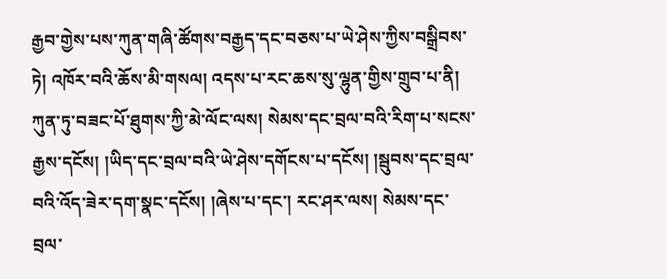རྒྱབ་གྱེས་པས་ཀུན་གཞི་ཚོགས་བརྒྱད་དང་བཅས་པ་ཡེ་ཤེས་ཀྱིས་བསྒྲིབས་ཏེ། འཁོར་བའི་ཆོས་མི་གསལ། འདས་པ་རང་ཆས་སུ་ལྷུན་གྱིས་གྲུབ་པ་ནི། ཀུན་ཏུ་བཟང་པོ་ཐུགས་ཀྱི་མེ་ལོང་ལས། སེམས་དང་བྲལ་བའི་རིག་པ་སངས་རྒྱས་དངོས། །ཡིད་དང་བྲལ་བའི་ཡེ་ཤེས་དགོངས་པ་དངོས། །སྦུབས་དང་བྲལ་བའི་འོད་ཟེར་དག་སྣང་དངོས། །ཞེས་པ་དང་། རང་ཤར་ལས། སེམས་དང་བྲལ་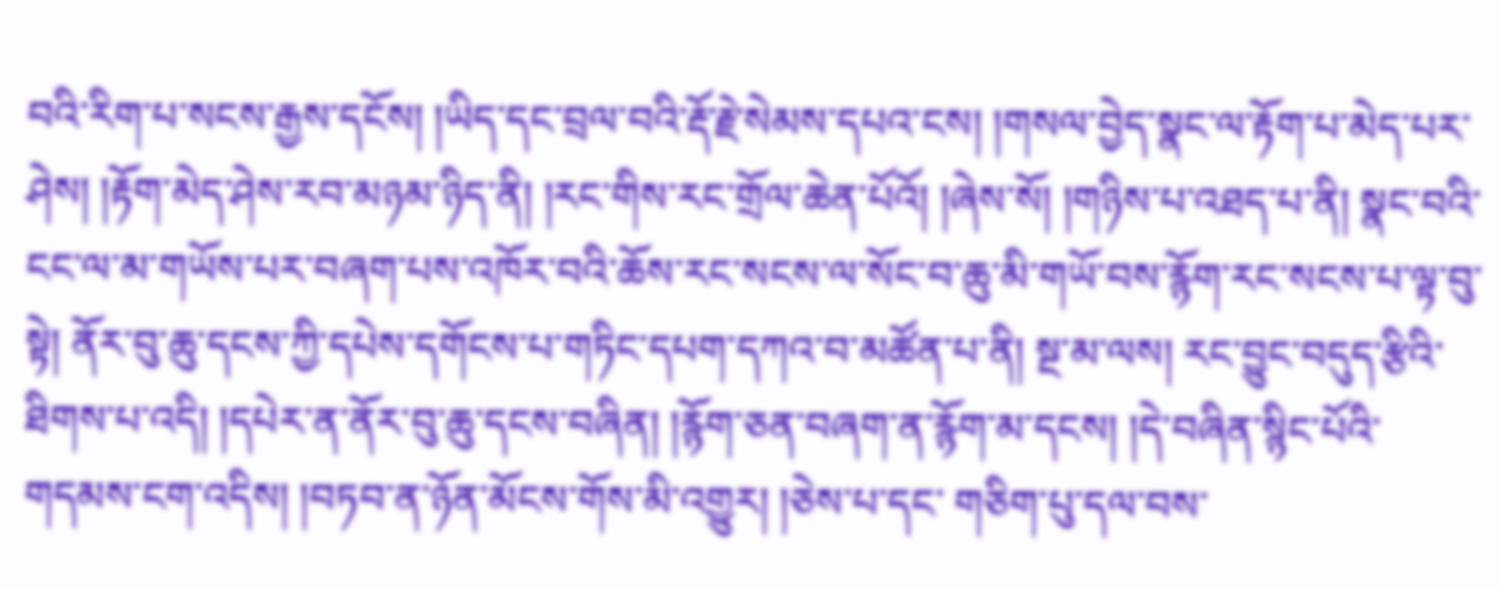བའི་རིག་པ་སངས་རྒྱས་དངོས། །ཡིད་དང་བྲལ་བའི་རྡོ་རྗེ་སེམས་དཔའ་ངས། །གསལ་བྱེད་སྣང་ལ་རྟོག་པ་མེད་པར་ཤེས། །རྟོག་མེད་ཤེས་རབ་མཉམ་ཉིད་ནི། །རང་གིས་རང་གྲོལ་ཆེན་པོའོ། །ཞེས་སོ། །གཉིས་པ་འཐད་པ་ནི། སྣང་བའི་ངང་ལ་མ་གཡོས་པར་བཞག་པས་འཁོར་བའི་ཆོས་རང་སངས་ལ་སོང་བ་ཆུ་མི་གཡོ་བས་རྙོག་རང་སངས་པ་ལྟ་བུ་སྟེ། ནོར་བུ་ཆུ་དངས་ཀྱི་དཔེས་དགོངས་པ་གཏིང་དཔག་དཀའ་བ་མཚོན་པ་ནི། སྔ་མ་ལས། རང་བྱུང་བདུད་རྩིའི་ཐིགས་པ་འདི། །དཔེར་ན་ནོར་བུ་ཆུ་དངས་བཞིན། །རྙོག་ཅན་བཞག་ན་རྙོག་མ་དངས། །དེ་བཞིན་སྙིང་པོའི་གདམས་ངག་འདིས། །བཏབ་ན་ཉོན་མོངས་གོས་མི་འགྱུར། །ཅེས་པ་དང་ གཅིག་པུ་དལ་བས་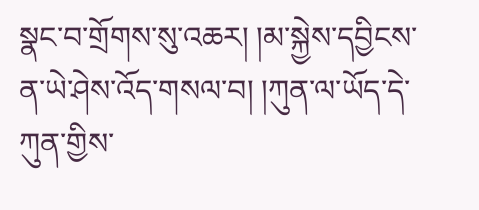སྣང་བ་གྲོགས་སུ་འཆར། །མ་སྐྱེས་དབྱིངས་ན་ཡེ་ཤེས་འོད་གསལ་བ། །ཀུན་ལ་ཡོད་དེ་ཀུན་གྱིས་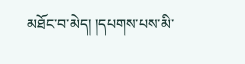མཐོང་བ་མེད། །དཔགས་པས་མི་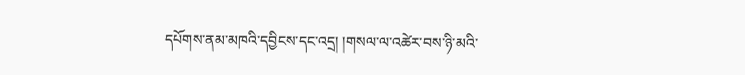དཔོགས་ནམ་མཁའི་དབྱིངས་དང་འདྲ། །གསལ་ལ་འཚེར་བས་ཉི་མའི་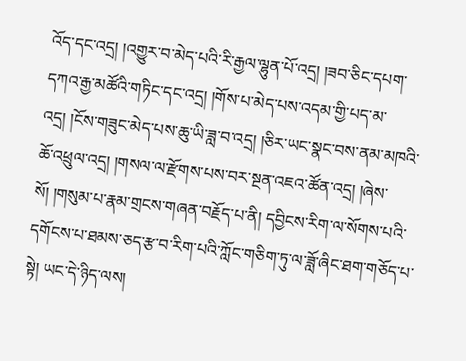འོད་དང་འདྲ། །འགྱུར་བ་མེད་པའི་རི་རྒྱལ་ལྷུན་པོ་འདྲ། །ཟབ་ཅིང་དཔག་དཀའ་རྒྱ་མཚོའི་གཏིང་དང་འདྲ། །གོས་པ་མེད་པས་འདམ་གྱི་པད་མ་འདྲ། །ངོས་གཟུང་མེད་པས་ཆུ་ཡི་ཟླ་བ་འདྲ། །ཅིར་ཡང་སྣང་བས་ནམ་མཁའི་ཆོ་འཕྲུལ་འདྲ། །གསལ་ལ་རྫོགས་པས་བར་སྔན་འཇའ་ཚོན་འདྲ། །ཞེས་སོ། །གསུམ་པ་རྣམ་གྲངས་གཞན་བརྗོད་པ་ནི། དབྱིངས་རིག་ལ་སོགས་པའི་དགོངས་པ་ཐམས་ཅད་རྩ་བ་རིག་པའི་ཀློང་གཅིག་ཏུ་ལ་ཟློ་ཞིང་ཐག་གཅོད་པ་སྟེ། ཡང་དེ་ཉིད་ལས།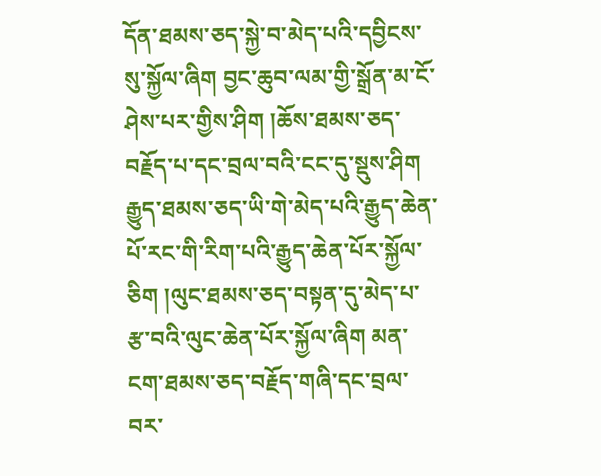དོན་ཐམས་ཅད་སྐྱེ་བ་མེད་པའི་དབྱིངས་སུ་སྐྱོལ་ཞིག བྱང་ཆུབ་ལམ་གྱི་སྒྲོན་མ་ངོ་ཤེས་པར་གྱིས་ཤིག །ཆོས་ཐམས་ཅད་བརྗོད་པ་དང་བྲལ་བའི་ངང་དུ་སྡུས་ཤིག རྒྱུད་ཐམས་ཅད་ཡི་གེ་མེད་པའི་རྒྱུད་ཆེན་པོ་རང་གི་རིག་པའི་རྒྱུད་ཆེན་པོར་སྐྱོལ་ཅིག །ལུང་ཐམས་ཅད་བསྟན་དུ་མེད་པ་རྩ་བའི་ལུང་ཆེན་པོར་སྐྱོལ་ཞིག མན་ངག་ཐམས་ཅད་བརྗོད་གཞི་དང་བྲལ་བར་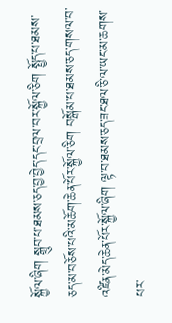སྐྱོལ་ཞིག སྒྲུབ་པ་ཐམས་ཅད་བྱ་བྱེད་དང་བྲལ་བར་སྐྱོལ་ཅིག སྤྱོད་པ་ཐམས་ཅད་མ་བཅོས་པའི་མཆོག་ཆེན་པོར་སྐྱོལ་ཅིག བསྒོམ་པ་ཐམས་ཅད་གསལ་བ་འཛིན་མེད་ཆེན་པོར་སྐྱོལ་ཞིག ལྟ་བ་ཐམས་ཅད་ཟང་ཐལ་ཅི་ལ་ཡང་མ་ཆགས་པར་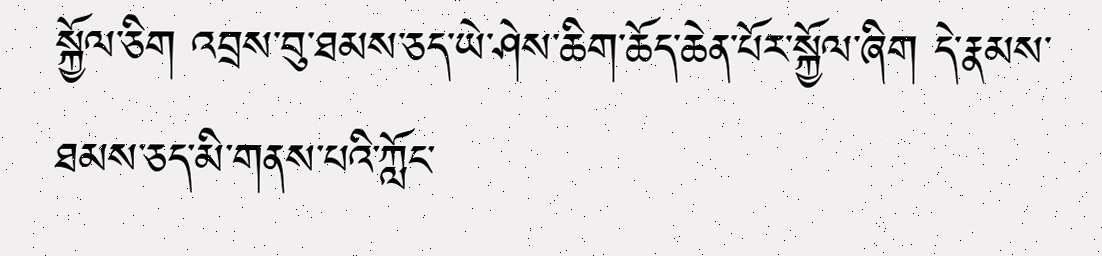སྐྱོལ་ཅིག འབྲས་བུ་ཐམས་ཅད་ཡེ་ཤེས་ཆིག་ཆོད་ཆེན་པོར་སྐྱོལ་ཞིག དེ་རྣམས་ཐམས་ཅད་མི་གནས་པའི་ཀློང་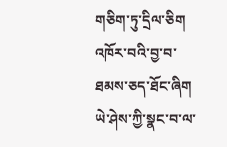གཅིག་ཏུ་དྲིལ་ཅིག འཁོར་བའི་བྱ་བ་ཐམས་ཅད་ཐོང་ཞིག ཡེ་ཤེས་ཀྱི་སྣང་བ་ལ་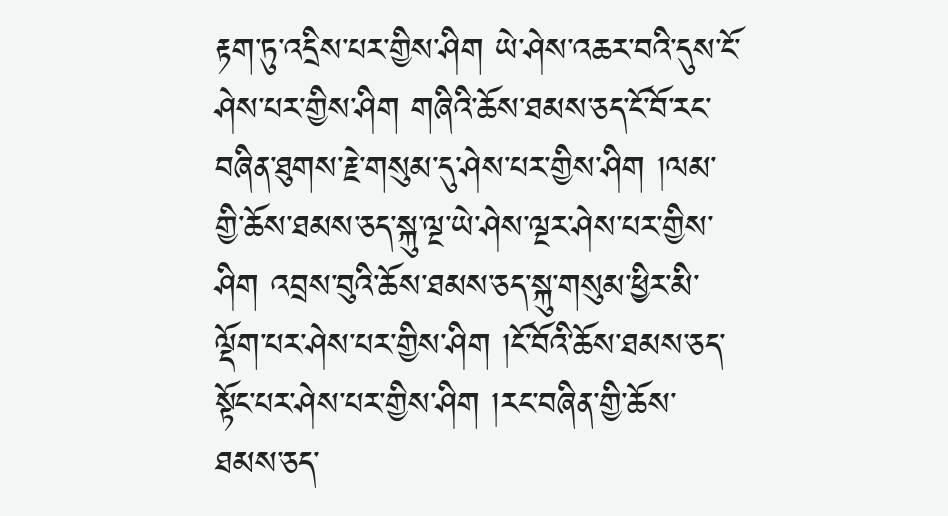རྟག་ཏུ་འདྲིས་པར་གྱིས་ཤིག ཡེ་ཤེས་འཆར་བའི་དུས་ངོ་ཤེས་པར་གྱིས་ཤིག གཞིའི་ཆོས་ཐམས་ཅད་ངོ་བོ་རང་བཞིན་ཐུགས་རྗེ་གསུམ་དུ་ཤེས་པར་གྱིས་ཤིག །ལམ་གྱི་ཆོས་ཐམས་ཅད་སྐུ་ལྔ་ཡེ་ཤེས་ལྔར་ཤེས་པར་གྱིས་ཤིག འབྲས་བུའི་ཆོས་ཐམས་ཅད་སྐུ་གསུམ་ཕྱིར་མི་ལྡོག་པར་ཤེས་པར་གྱིས་ཤིག །ངོ་བོའི་ཆོས་ཐམས་ཅད་སྟོང་པར་ཤེས་པར་གྱིས་ཤིག །རང་བཞིན་གྱི་ཆོས་ཐམས་ཅད་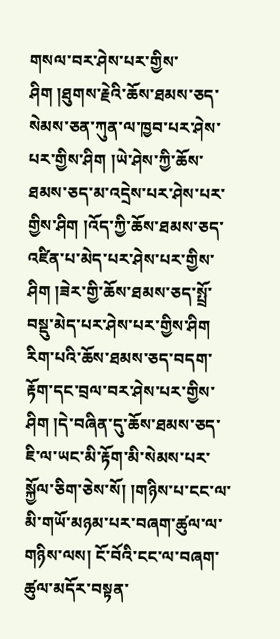གསལ་བར་ཤེས་པར་གྱིས་ཤིག །ཐུགས་རྗེའི་ཆོས་ཐམས་ཅད་སེམས་ཅན་ཀུན་ལ་ཁྱབ་པར་ཤེས་པར་གྱིས་ཤིག །ཡེ་ཤེས་ཀྱི་ཆོས་ཐམས་ཅད་མ་འདྲེས་པར་ཤེས་པར་གྱིས་ཤིག །འོད་ཀྱི་ཆོས་ཐམས་ཅད་འཛིན་པ་མེད་པར་ཤེས་པར་གྱིས་ཤིག །ཟེར་གྱི་ཆོས་ཐམས་ཅད་སྤྲོ་བསྡུ་མེད་པར་ཤེས་པར་གྱིས་ཤིག རིག་པའི་ཆོས་ཐམས་ཅད་བདག་རྟོག་དང་བྲལ་བར་ཤེས་པར་གྱིས་ཤིག །དེ་བཞིན་དུ་ཆོས་ཐམས་ཅད་ཇི་ལ་ཡང་མི་རྟོག་མི་སེམས་པར་སྐྱོལ་ཅིག་ཅེས་སོ། །གཉིས་པ་ངང་ལ་མི་གཡོ་མཉམ་པར་བཞག་ཚུལ་ལ་གཉིས་ལས། ངོ་བོའི་ངང་ལ་བཞག་ཚུལ་མདོར་བསྟན་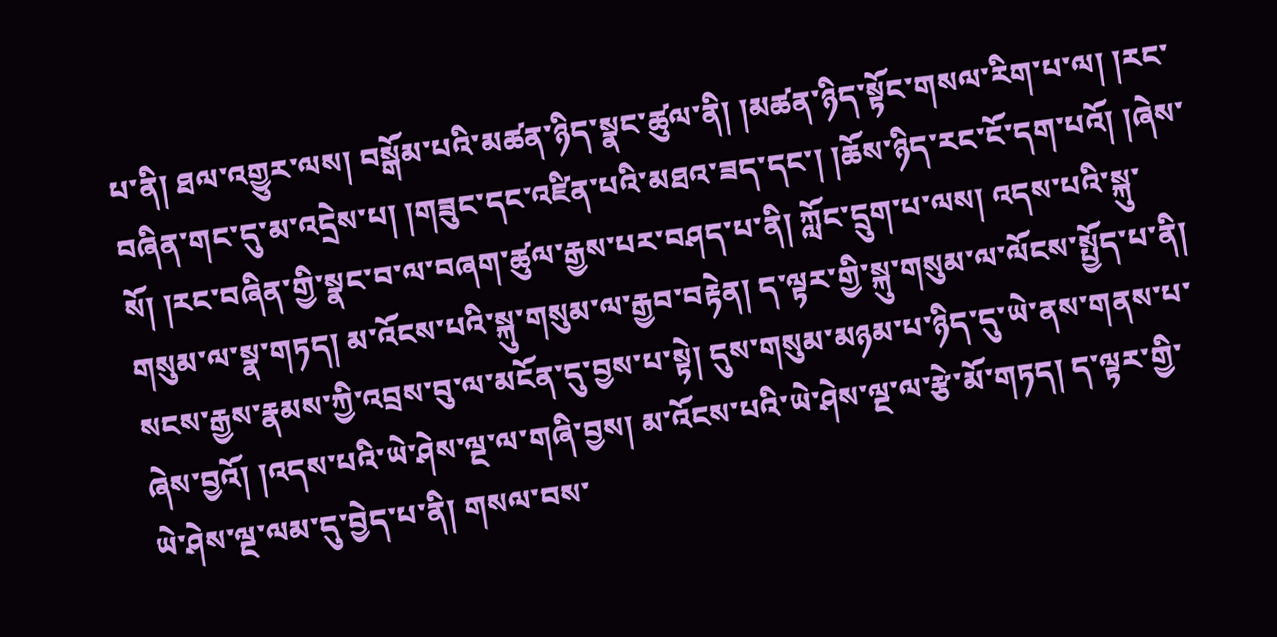པ་ནི། ཐལ་འགྱུར་ལས། བསྒོམ་པའི་མཚན་ཉིད་སྣང་ཚུལ་ནི། །མཚན་ཉིད་སྟོང་གསལ་རིག་པ་ལ། །རང་བཞིན་གང་དུ་མ་འདྲེས་པ། །གཟུང་དང་འཛིན་པའི་མཐའ་ཟད་དང་། །ཆོས་ཉིད་རང་ངོ་དག་པའོ། །ཞེས་སོ། །རང་བཞིན་གྱི་སྣང་བ་ལ་བཞག་ཚུལ་རྒྱས་པར་བཤད་པ་ནི། ཀློང་དྲུག་པ་ལས། འདས་པའི་སྐུ་གསུམ་ལ་སྣ་གཏད། མ་འོངས་པའི་སྐུ་གསུམ་ལ་རྒྱབ་བརྟེན། ད་ལྟར་གྱི་སྐུ་གསུམ་ལ་ལོངས་སྤྱོད་པ་ནི། སངས་རྒྱས་རྣམས་ཀྱི་འབྲས་བུ་ལ་མངོན་དུ་བྱས་པ་སྟེ། དུས་གསུམ་མཉམ་པ་ཉིད་དུ་ཡེ་ནས་གནས་པ་ཞེས་བྱའོ། །འདས་པའི་ཡེ་ཤེས་ལྔ་ལ་གཞི་བྱས། མ་འོངས་པའི་ཡེ་ཤེས་ལྔ་ལ་རྩེ་མོ་གཏད། ད་ལྟར་གྱི་ཡེ་ཤེས་ལྔ་ལམ་དུ་བྱེད་པ་ནི། གསལ་བས་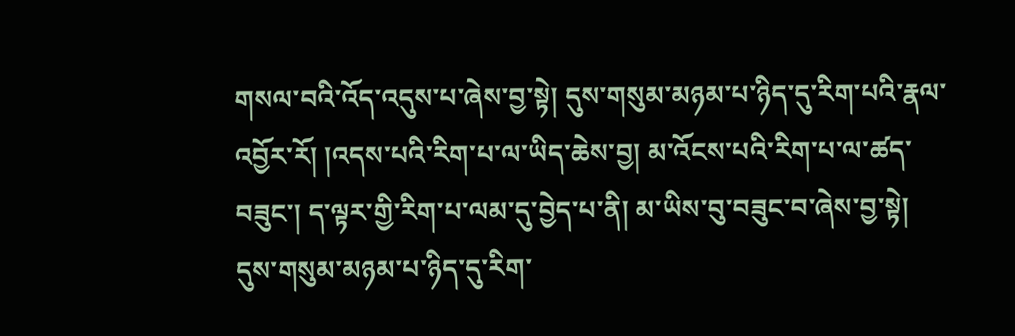གསལ་བའི་འོད་འདུས་པ་ཞེས་བྱ་སྟེ། དུས་གསུམ་མཉམ་པ་ཉིད་དུ་རིག་པའི་རྣལ་འབྱོར་རོ། །འདས་པའི་རིག་པ་ལ་ཡིད་ཆེས་བྱ། མ་འོངས་པའི་རིག་པ་ལ་ཚད་བཟུང་། ད་ལྟར་གྱི་རིག་པ་ལམ་དུ་བྱེད་པ་ནི། མ་ཡིས་བུ་བཟུང་བ་ཞེས་བྱ་སྟེ། དུས་གསུམ་མཉམ་པ་ཉིད་དུ་རིག་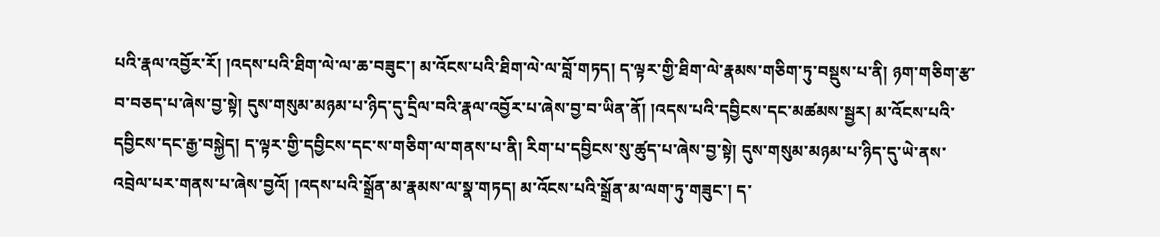པའི་རྣལ་འབྱོར་རོ། །འདས་པའི་ཐིག་ལེ་ལ་ཆ་བཟུང་། མ་འོངས་པའི་ཐིག་ལེ་ལ་བློ་གཏད། ད་ལྟར་གྱི་ཐིག་ལེ་རྣམས་གཅིག་ཏུ་བསྡུས་པ་ནི། ཉག་གཅིག་རྩ་བ་བཅད་པ་ཞེས་བྱ་སྟེ། དུས་གསུམ་མཉམ་པ་ཉིད་དུ་དྲིལ་བའི་རྣལ་འབྱོར་པ་ཞེས་བྱ་བ་ཡིན་ནོ། །འདས་པའི་དབྱིངས་དང་མཚམས་སྦྱར། མ་འོངས་པའི་དབྱིངས་དང་རྒྱ་བསྐྱེད། ད་ལྟར་གྱི་དབྱིངས་དང་ས་གཅིག་ལ་གནས་པ་ནི། རིག་པ་དབྱིངས་སུ་ཚུད་པ་ཞེས་བྱ་སྟེ། དུས་གསུམ་མཉམ་པ་ཉིད་དུ་ཡེ་ནས་འབྲེལ་པར་གནས་པ་ཞེས་བྱའོ། །འདས་པའི་སྒྲོན་མ་རྣམས་ལ་སྣ་གཏད། མ་འོངས་པའི་སྒྲོན་མ་ལག་ཏུ་གཟུང་། ད་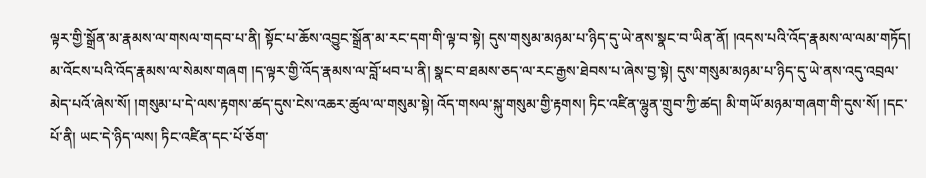ལྟར་གྱི་སྒྲོན་མ་རྣམས་ལ་གསལ་གདབ་པ་ནི། སྟོང་པ་ཆོས་འབྱུང་སྒྲོན་མ་རང་དག་གི་ལྟ་བ་སྟེ། དུས་གསུམ་མཉམ་པ་ཉིད་དུ་ཡེ་ནས་སྣང་བ་ཡིན་ནོ། །འདས་པའི་འོད་རྣམས་ལ་ལམ་གཏོད། མ་འོངས་པའི་འོད་རྣམས་ལ་སེམས་གཞག །ད་ལྟར་གྱི་འོད་རྣམས་ལ་བློ་ཕབ་པ་ནི། སྣང་བ་ཐམས་ཅད་ལ་རང་རྒྱས་ཐེབས་པ་ཞེས་བྱ་སྟེ། དུས་གསུམ་མཉམ་པ་ཉིད་དུ་ཡེ་ནས་འདུ་འབྲལ་མེད་པའོ་ཞེས་སོ། །གསུམ་པ་དེ་ལས་རྟགས་ཚད་དུས་ངེས་འཆར་ཚུལ་ལ་གསུམ་སྟེ། འོད་གསལ་སྐུ་གསུམ་གྱི་རྟགས། ཏིང་འཛིན་ལྷུན་གྲུབ་ཀྱི་ཚད། མི་གཡོ་མཉམ་གཞག་གི་དུས་སོ། །དང་པོ་ནི། ཡང་དེ་ཉིད་ལས། ཏིང་འཛིན་དང་པོ་ཅོག་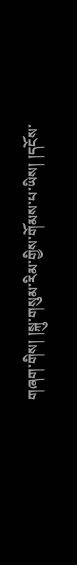གཞག་གིས། །སྐུ་གསུམ་རིམ་གྱིས་གོམས་པ་ཡིས། །དངོས་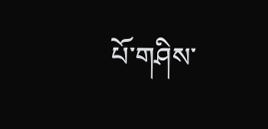པོ་གཤིས་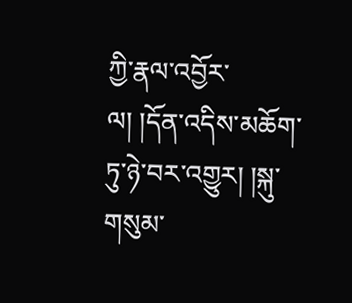ཀྱི་རྣལ་འབྱོར་ལ། །དོན་འདིས་མཆོག་ཏུ་ཉེ་བར་འགྱུར། །སྐུ་གསུམ་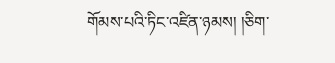གོམས་པའི་ཏིང་འཛིན་ཉམས། །ཅིག་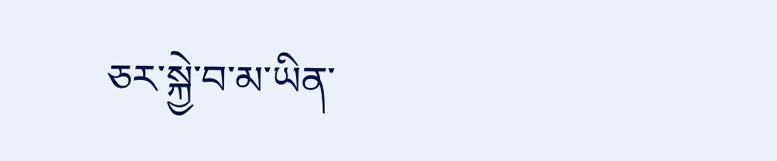ཅར་སྐྱེ་བ་མ་ཡིན་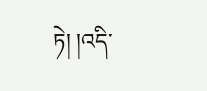ཏེ། །འདི་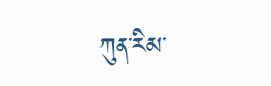ཀུན་རིམ་